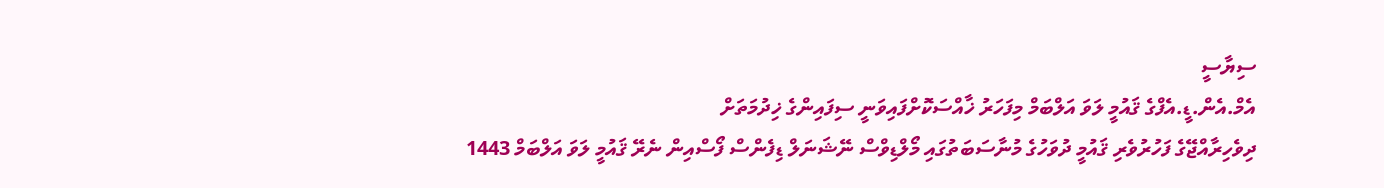ސިޔާސީ
އެމް.އެން.ޑީ.އެފްގެ ޤައުމީ ލަވަ އަލްބަމް މިފަހަރު ޚާއްސަކޮށްފައިވަނީ ސިފައިންގެ ޚިދުމަތަށް
ދިވެހިރާއްޖޭގެ ފަހުރުވެރި ޤައުމީ ދުވަހުގެ މުނާސަބަތުގައި މޯލްޑިވްސް ނޭޝަނަލް ޑިފެންސް ފޯސްއިން ނެރޭ ޤައުމީ ލަވަ އަލްބަމް 1443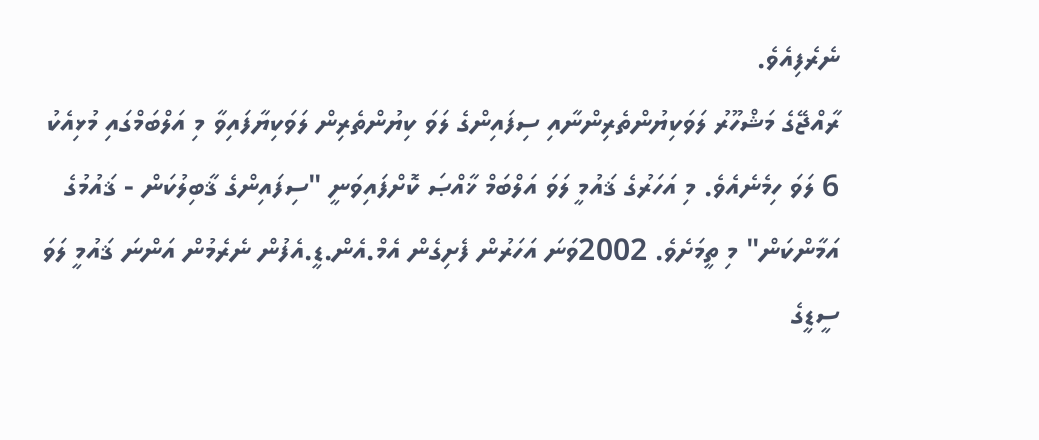ނެރެފިއެވެ.
ރާއްޖޭގެ މަޝްހޫރު ލަވަކިޔުންތެރިންނާއި ސިފައިންގެ ލަވަ ކިޔުންތެރިން ލަވަކިޔާފައިވާ މި އަލްބަމްގައި މުޅިއެކު 6 ލަވަ ހިމެނެއެވެ. މި އަހަރުގެ ޤައުމީ ލަވަ އަލްބަމް ޚާއްޞަ ކޮށްފައިވަނީ "ސިފައިންގެ ޤާބިލުކަން - ޤައުމުގެ އަމާންކަން" މި ތީމަށެވެ. 2002ވަނަ އަހަރުން ފެށިގެން އެމް.އެން.ޑީ.އެފުން ނެރެމުން އަންނަ ޤައުމީ ލަވަ ސީޑީގެ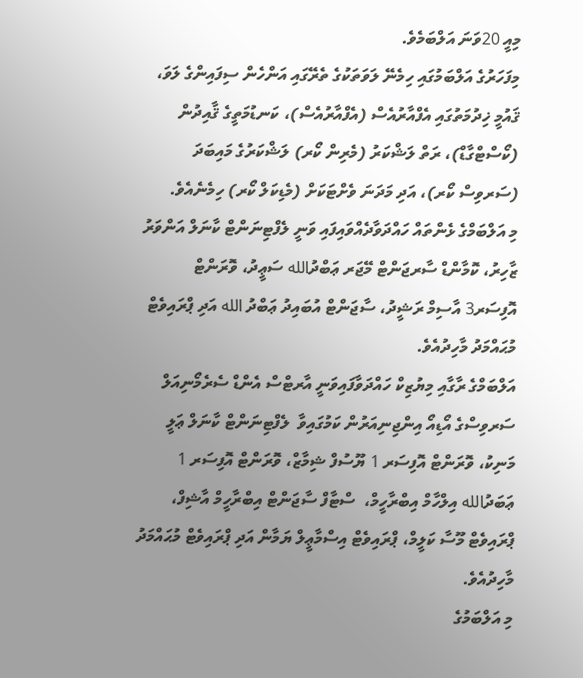މިއީ 20ވަނަ އަލްބަމެވެ.
މިފަހަރުގެ އަލްބަމުގައި ހިމެނޭ ލަވަތަކުގެ ތެރޭގައި އަންހެން ސިފައިންގެ ލަވަ، ޤައުމީ ޚިދުމަތުގައި އެފްއާރުއެސް (އެފްއާރުއެސް)، ކަނޑުމަތީގެ ޤާއިދުން (ކޯސްޓްގާޑް)، ރަތް ލަޝްކަރު (މެރިން ކޯރ) ލަޝްކަރުގެ މައިބަދަ (ސަރވިސް ކޯރ)، އަދި މަދަނަ ވެށްޓަކަށް (މެޑިކަލް ކޯރ) ހިމެނެއެވެ.
މި އަލްބަމްގެ ޅެންތައް ހައްދަވާދެއްވައިފައި ވަނީ ލެފްޓިނަންޓް ކާނަލް އަންވަރު ޒާހިރު، ކޮމާންޑް ސާރޖަންޓް މޭޖަރ ޢަބްދުالله ސަޢީދު، ވޮރަންޓް އޮފިސަރ3 އާސިމް ރަޝީދު، ސާޖަންޓް އުބައިދު ޢަބްދު الله އަދި ޕްރައިވެޓް މުޙައްމަދު މާހިދުއެވެ.
އަލްބަމްގެ ރާގާއި މިޔުޒިކް ހައްދަވާފައިވަނީ އާރޓްސް އެންޑް ސެރެމޯނިއަލް ސަރވިސްގެ އޯޑިއޯ އިންޖިނިއަރުން ކަމުގައިވާ  ލެފްޓިނަންޓް ކާނަލް ޢަލީ މަނިކު، ވޮރަންޓް އޮފިސަރ 1 ޔޫސުފް ޝިމާޒް، ވޮރަންޓް އޮފިސަރ 1 ޢަބަދުالله އިލްހާމް އިބްރާހީމް،  ސްޓާފް ސާޖަންޓް އިބްރާހީމް އާޝިފް، ޕްރައިވެޓް މޫސާ ކަލީމް، ޕްރައިވެޓް އިސްމާޢީލް ޔަމާން އަދި ޕްރައިވެޓް މުޙައްމަދު މާހިދުއެވެ.
މި އަލްބަމުގެ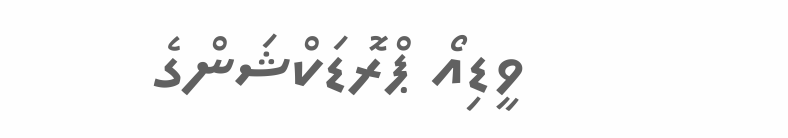ވީޑިއޯ ޕްރޮޑަކްޝަންގެ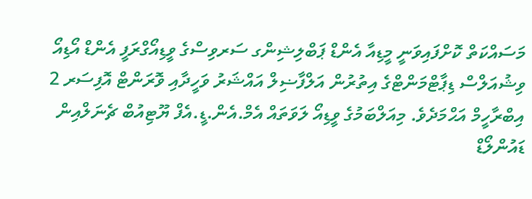މަސައްކަތް ކޮށްފައިވަނީ މީޑިއާ އެންޑް ޕަބްލިޝިންގ ސަރވިސްގެ ވީޑިއޯގްރަފީ އެންޑް އޯޑިއޯ ވިޝުއަލްސް ޑިޕާޓްމަންޓްގެ އިތުރުން އަލްފާޟިލް އައްޝަރު ވަހީދާއި ވޮރަންޓް އޮފިސަރ 2 އިބްރާހީމް އަޙްމަދެވެ. މިއަލްބަމުގެ ވީޑިއޯ ލަވަތައް އެމް.އެން.ޑީ.އެފް ޔޫޓިއުބް ޗެނަލްއިން ޑައުންލޯޑް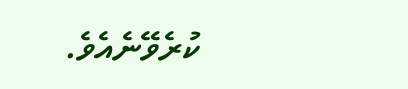ކުރެވޭނެއެވެ.